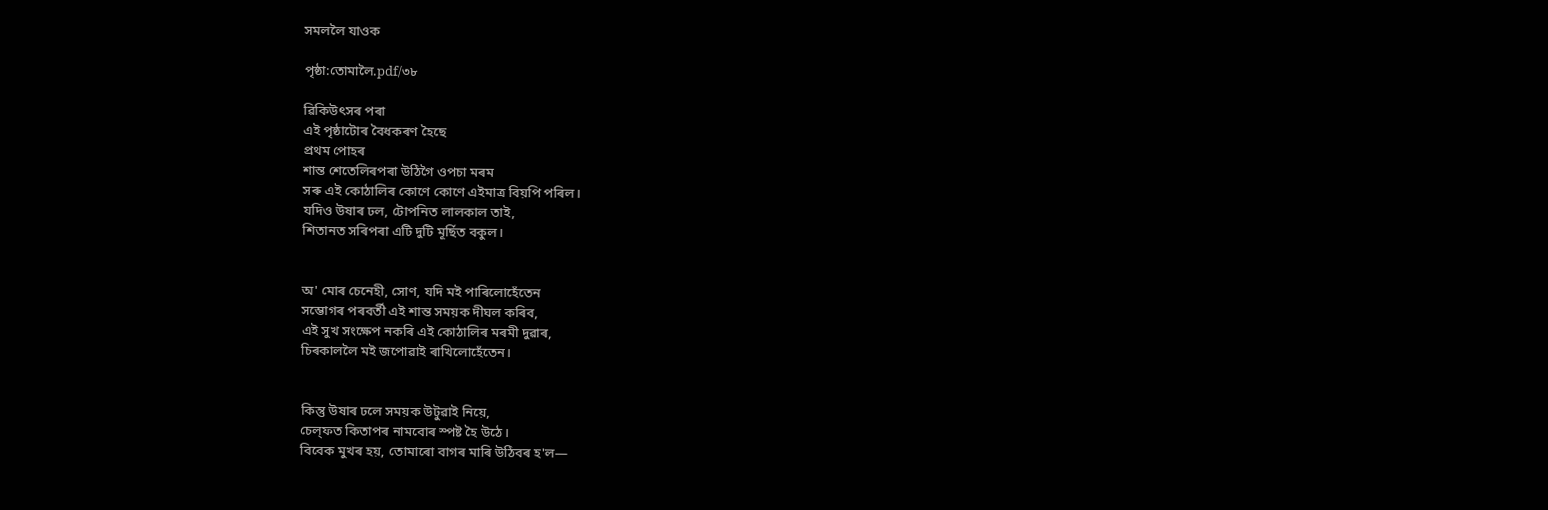সমললৈ যাওক

পৃষ্ঠা:তোমালৈ.pdf/৩৮

ৱিকিউৎসৰ পৰা
এই পৃষ্ঠাটোৰ বৈধকৰণ হৈছে
প্রথম পোহৰ
শান্ত শেতেলিৰপৰা উঠিগৈ ওপচা মৰম
সৰু এই কোঠালিৰ কোণে কোণে এইমাত্ৰ বিয়পি পৰিল।
যদিও উষাৰ ঢল, টোপনিত লালকাল তাই,
শিতানত সৰিপৰা এটি দুটি মূর্ছিত বকুল।


অ' মোৰ চেনেহী, সোণ, যদি মই পাৰিলোহেঁতেন
সম্ভোগৰ পৰবৰ্তী এই শান্ত সময়ক দীঘল কৰিব,
এই সুখ সংক্ষেপ নকৰি এই কোঠালিৰ মৰমী দুৱাৰ,
চিৰকাললৈ মই জপোৱাই ৰাখিলোহেঁতেন।


কিন্তু উষাৰ ঢলে সময়ক উটুৱাই নিয়ে,
চেল্‌ফত কিতাপৰ নামবোৰ স্পষ্ট হৈ উঠে।
বিবেক মুখৰ হয়, তোমাৰো বাগৰ মাৰি উঠিবৰ হ'ল—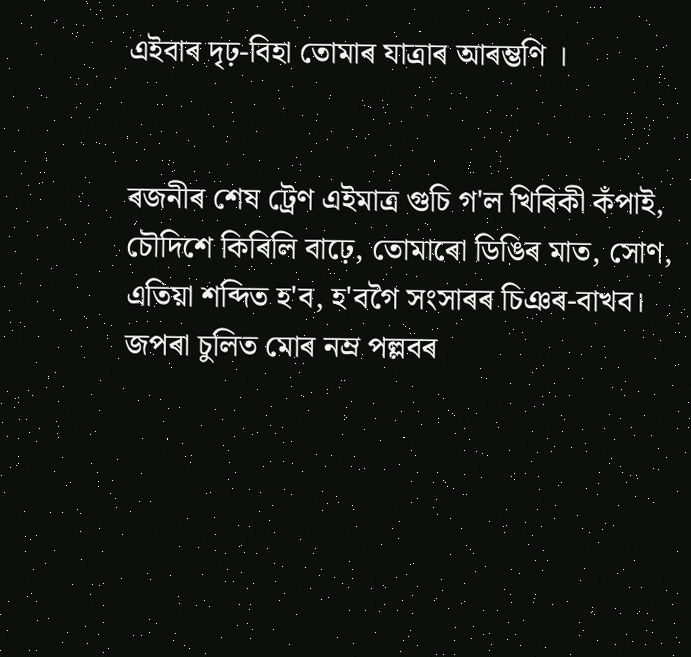এইবাৰ দৃঢ়-বিহা তোমাৰ যাত্ৰাৰ আৰম্ভণি ।


ৰজনীৰ শেষ ট্রেণ এইমাত্ৰ গুচি গ'ল খিৰিকী কঁপাই,
চৌদিশে কিৰিলি বাঢ়ে, তোমাৰো ডিঙিৰ মাত, সোণ,
এতিয়া শব্দিত হ'ব, হ'বগৈ সংসাৰৰ চিঞৰ-বাখব।
জপৰা চুলিত মোৰ নম্র পল্লবৰ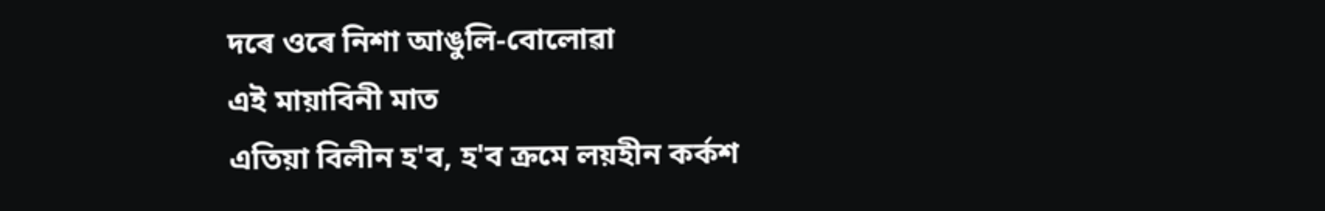দৰে ওৰে নিশা আঙুলি-বোলোৱা
এই মায়াবিনী মাত
এতিয়া বিলীন হ'ব, হ'ব ক্রমে লয়হীন কর্কশ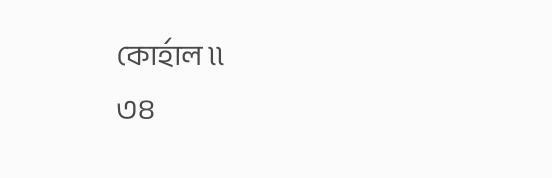কোৰ্হাল ৷৷
৩৪